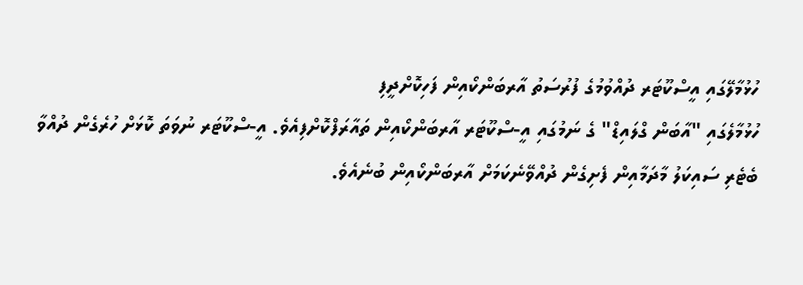ހުޅުމާލޭގައި އީސްކޫޓަރ ދުއްވުމުގެ ފުރުސަތު އާރބަންކޯއިން ފަހިކޮށްދީފި
ހުޅުމާލެގައި "އާބަން ގްލައިޑް" ގެ ނަމުގައި އީ-ސްކޫޓަރ އާރބަންކޯއިން ތައާރަފްކޮށްފިއެވެ. އީ-ސްކޫޓަރ ނުވަތަ ކޮޅަށް ހުރެގެން ދުއްވާ ބެޓެރި ސައިކަލު މާދަމާއިން ފެށިގެން ދުއްވޭނެކަމަށް އާރބަންކޯއިން ބުނެއެވެ.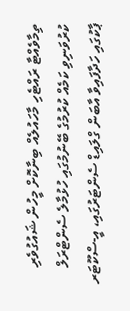ތިމާވެއްޓާ ރައްޓެހި މާހައުލެއް ބިނާކޮށް މީހުން ޝައުގުވެރި ކުރުވަނިވި ކަމެއް ކުރުމުގެ ބޭނުމުގައި ހުޅުމާލެ ސެންޓްރަލް ޕާކުގައި ހަދާފައިވާ އާބަން ގްލައިޑް ސެންޓަރުގައި، އީ-ސްކޫޓަރ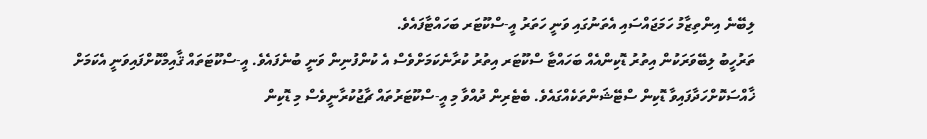ލިބޭނެ އިންތިޒާމު ހަމަޖައްސައި އެތަނުގައި ވަނީ ހަތަރު އީ-ސްކޫޓަރ ބަހައްޓާފައެވެ.
ތަރުހީބު ލިބޭވަރަކުން އިތުރު ޑޮކިންއެއް ބަހައްޓާ ސްކޫޓަރ އިތުރު ކުރާނެކަމަށްވެސް އެ ކުންފުނިން ވަނީ ބުނެފައެވެ. އީ-ސްކޫޓަތައް ޤާއިމްކޮށްފައިވަނީ އެކަމަށް ޚާއްސަކޮށްހަދާފައިވާ ޑޮކިން ސްޓޭޝަންތަކެއްގައެވެ. ބެޓެރިން ދުއްވާ މި އީ-ސްކޫޓަރުތައް ޗާޖުކުރާނީވެސް މި ޑޮކިން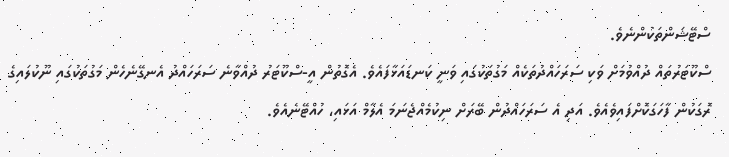ސްޓޭޝަންތަކުންނެވެ.
ސްކޫޓަރުތައް ދުއްވުމަށް ވަކި ސަރަހައްދުތަކެއް މަގުތަކުގައި ވަނީ ކަނޑައަޅާފައެވެ. އެގޮތުން އީ-ސްކޫޓަރު ދުއްވާނެ ސަރަހައްދު އެނގޭނެހެން މަގުތަކުގައި ނޫކުލައިގެ ރޮގަކުން ފާހަގަކޮށްފައިވެއެވެ. އަދި އެ ސަރަހައްދުން ބޭރަށް ނިކުމެއްޖެނަމަ އެލާމް އަޅައި، ހުއްޓޭނެއެވެ.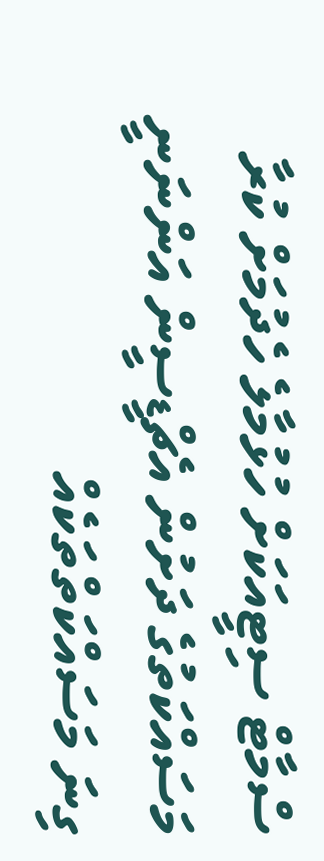ސްމާޓް ސިޓީއަކަށް ހުޅުމާލެ ހެދުމަށް ކުރާ މަސައްކަތުގެ ދަށުން އެޗްޑީސީން އަންނަނީ ގިނަ މަސައްކަތްތަކެއް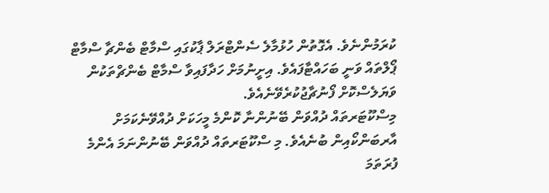ކުރަމުންނެވެ. އެގޮތުން ހުޅުމާލެ ސެންޓްރަލް ޕާކުގައި ސްމާޓް ބެންޗާ ސްމާޓް ޕޯލްތައް ވަނީ ބަހައްޓާފައެވެ. އިށީނުމަށް ހަދާފައިވާ ސްމާޓް ބެންޗްތަކުން ވަޔަލެސްކޮށް ފޯނުޗާޖުކުރެވޭނެއެވެ.
މިސްކޫޓަރތައް ދުއްވަން ބޭނުންނާ ކޮންމެ މީހަކަށް ދުއްވޭނެކަމަށް އާރބަންކޯއިން ބުނެއެވެ. މި ސްކޫޓަރތައް ދުއްވަން ބޭނުންނަމަ އެންމެ ފުރަތަމަ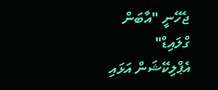ޖެހޭނީ "އާބަން ގްލައިޑް" އެޕްލިކޭޝަން އަޅައި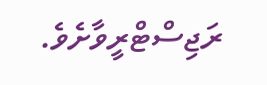ރަޖިސްޓްރީވާށެވެ.